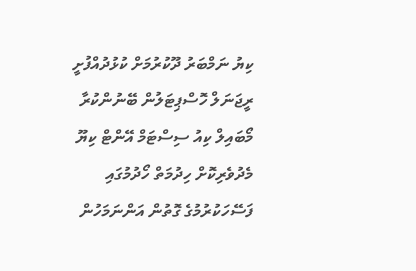ކިޔު ނަމްބަރު ދޫކުރުމަށް ކުޅުދުއްފުށީ ރީޖަނަލް ހޮސްޕިޓަލުން ބޭނުންކުރާ މޯބައިލް ކިއު ސިސްޓަމް އޭންޓް ކިޔޫ މެދުވެރިކޮށް ހިދުމަތް ހޯދުމުގައި ފަސޭހަކުރުމުގެ ގޮތުން އަންނަމަހުން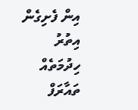އިން ފެށިގެން އިތުރު ހިދުމަތެއް ތައާރަފް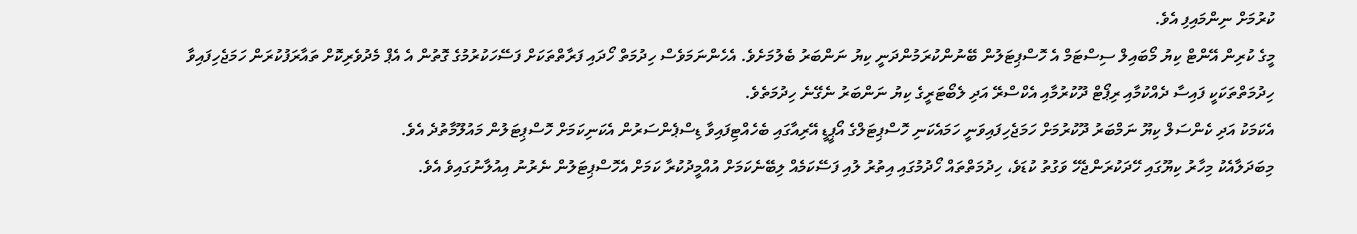ކުރުމަށް ނިންމައިފި އެވެ.
މީގެ ކުރިން އޭންޓް ކިޔު މޯބައިލް ސިސްޓަމް އެ ހޮސްޕިޓަލުން ބޭނުންކުރަމުންދަނީ ކިޔު ނަންބަރު ބެލުމަށެވެ. އެހެންނަމަވެސް ހިދުމަތް ހޯދައި ފަރާތްތަކަށް ފަސޭހަކުރުމުގެ ގޮތުން އެ އެޕް މެދުވެރިކޮށް ތައާރަފުކުރަން ހަމަޖެހިފައިވާ ހިދުމަތްތަކަކީ ފައިސާ ދެއްކުމާއި ރިޕޯޓް ދޫކުރުމާއި އެކްސްރޭ އަދި ލެބޯޓަރީގެ ކިޔު ނަންބަރު ނެގޭނެ ހިދުމަތެވެ.
އެކަމަކު އަދި ކެންސަލް ކިޔޫ ނަމްބަރު ދޫކުރުމަށް ހަމަޖެހިފައިވަނީ ހަމައެކަނި ހޮސްޕިޓަލްގެ އޯޕީޑީ އޭރިއާގައި ބެހެއްޓިފައިވާ ޑިސްޕެންސަރުން އެކަނިކަމަށް ހޮސްޕިޓަލުން މައުލޫމާތުދެ އެވެ.
މިބަދަލާއެކު މިހާރު ކިޔޫގައި ހޭދަކުރަންޖެހޭ ވަގުތު ކުޑަވެ، ހިދުމަތްތައް ހޯދުމުގައި އިތުރު ލުއި ފަސޭކަމެއް ލިބޭނެކަމަށް އުއްމީދުކުރާ ކަމަށް އެހޮސްޕިޓަލުން ނެރުނު އިއުލާނުގައިވެ އެވެ.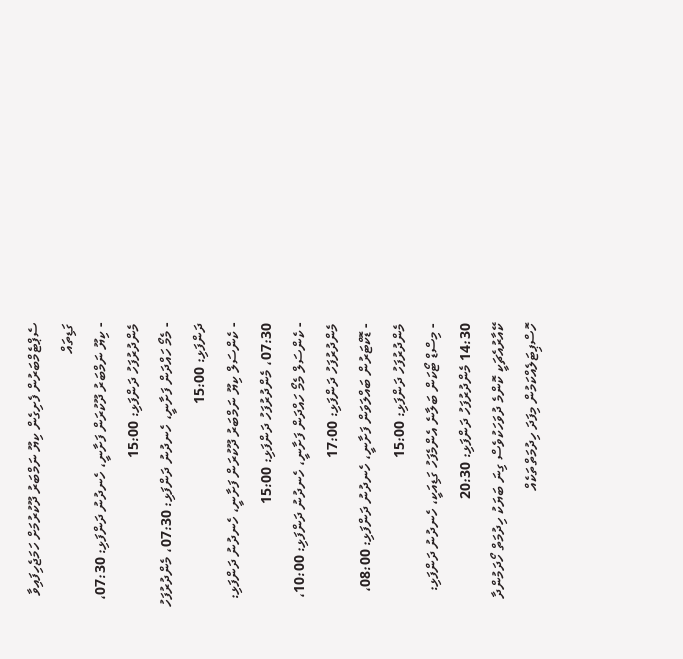ސެޕްޓެމްބަރުން ފެށިގެން ކިޔޫ ނަމްބަރު ދޫކުރުމަށް ހަމަޖެހިފައިވާ ގަޑިތައް
- ކިޔޫ ނަމްބަރު ދޫކުރަން ފަށާނީ، ހެނދުނު ދަންފަޅި: 07:30، މެންދުރުފަހު ދަންފަޅި: 15:00
- މެމޯ ހައްދަން ފަށާނީ، ހެނދުނު ދަންފަޅި: 07:30، މެންދުރުފަހު ދަންފަޅި: 15:00
- ކެންސަލް ކިޔޫ ނަމްބަރު ދޫކުރަން ފަށާނީ، ހެނދުނު ދަންފަޅި: 07:30، މެންދުރުފަހު ދަންފަޅި: 15:00
- ކެންސަލް މެމޯ ހައްދަން ފަށާނީ، ހެނދުނު ދަންފަޅި: 10:00، މެންދުރުފަހު ދަންފަޅި: 17:00
- ޑޮކްޓަރުން ބައްލަވަން ފަށާނީ، ހެނދުނު ދަންފަޅި: 08:00، މެންދުރުފަހު ދަންފަޅި: 15:00
- މިސްޑް ޓޯކަން ބަލާނެ އެންމެފަހު ގަޑިއަކީ، ހެނދުނު ދަންފަޅި: 14:30 މެންދުރުފަހު ދަންފަޅި: 20:30
ކޭއާރުއެޗަކީ ކޮންމެ ދުވަހަކުވެސް ގިނަ ބަޔަކު ހިދުމަތް ހޯދަމުންދާ ހޮސްޕިޓަލެއްކަމުން މިފަދަ ހިދުމަތްތަކެއް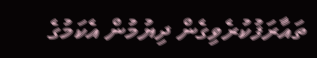ތައާރަފުކުރެވިގެން ދިޔުމުން އެކަމުގެ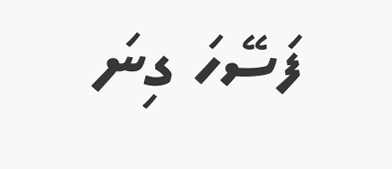ފަސޭހަ ގިނަ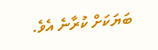ބަޔަކަށް ކުރާނެ އެވެ.